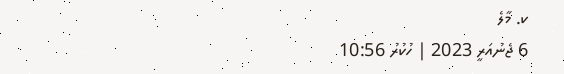ކ. މާލެ
6 ޖެނުއަރީ 2023 | ހުކުރު 10:56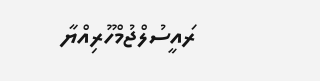ރައީސުލްޖުމްހޫރިއްޔާ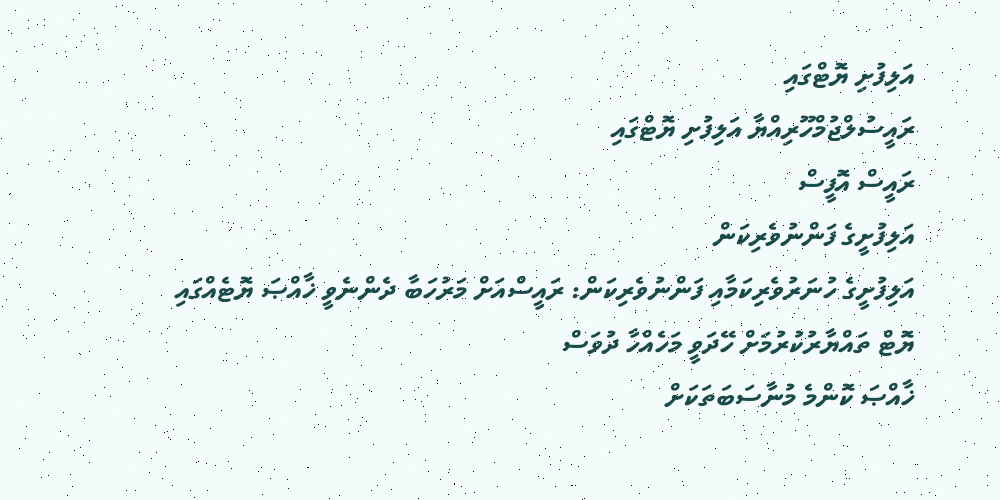އަލިފުށި ޔޮޓްގައި
ރައީސުލްޖުމްހޫރިއްޔާ އަލިފުށި ޔޮޓްގައި
ރައީސް އޮފީސް
އަލިފުށީގެ ފަންނުވެރިކަން
އަލިފުށީގެ ހުނަރުވެރިކަމާއި ފަންނުވެރިކަން: ރައީސްއަށް މަރުހަބާ ދެންނެވީ ޚާއްޞަ ޔޮޓެއްގައި
ޔޮޓް ތައްޔާރުކުރުމަށް ހޭދަވީ މަހެއްހާ ދުވަސް
ޚާއްޞަ ކޮންމެ މުނާސަބަތަކަށް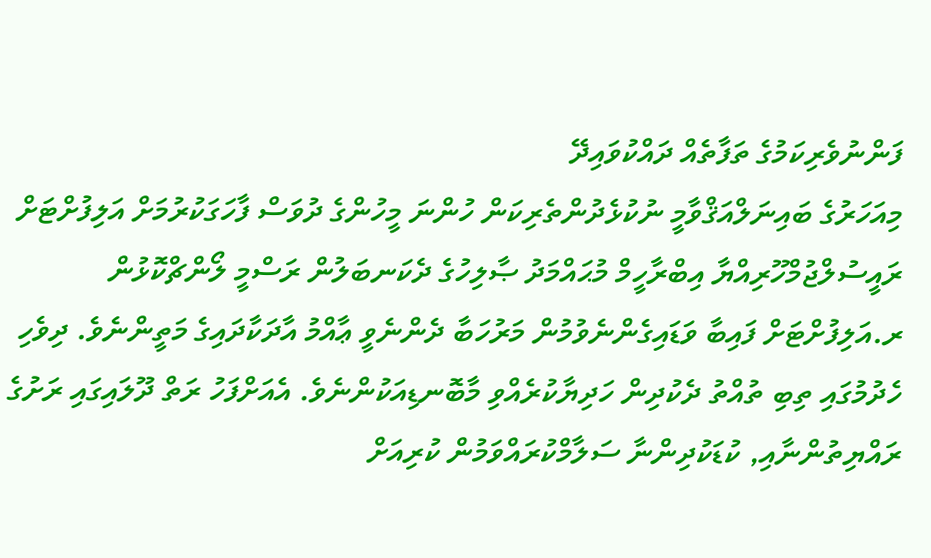ފަންނުވެރިކަމުގެ ތަފާތެއް ދައްކުވައިދޭ
މިއަހަރުގެ ބައިނަލްއަޤްވާމީ ނުކުޅެދުންތެރިކަން ހުންނަ މީހުންގެ ދުވަސް ފާހަގަކުރުމަށް އަލިފުށްޓަށް ރައީސުލްޖުމްހޫރިއްޔާ އިބްރާހީމް މުޙައްމަދު ޞާލިހުގެ ދެކަނބަލުން ރަސްމީ ލޯންޗްކޮޅުން ރ.އަލިފުށްޓަށް ފައިބާ ވަޑައިގެންނެވުމުން މަރުހަބާ ދެންނެވީ ޢާއްމު އާދަކާދައިގެ މަތީންނެވެ. ދިވެހި ހެދުމުގައި ތިބި ތުއްތު ދެކުދިން ހަދިޔާކުރެއްވި މާބޮނޑިއަކުންނެވެ. އެއަށްފަހު ރަތް ދޫލައިގައި ރަށުގެ ރައްޔިތުންނާއި, ކުޑަކުދިންނާ ސަލާމްކުރައްވަމުން ކުރިއަށް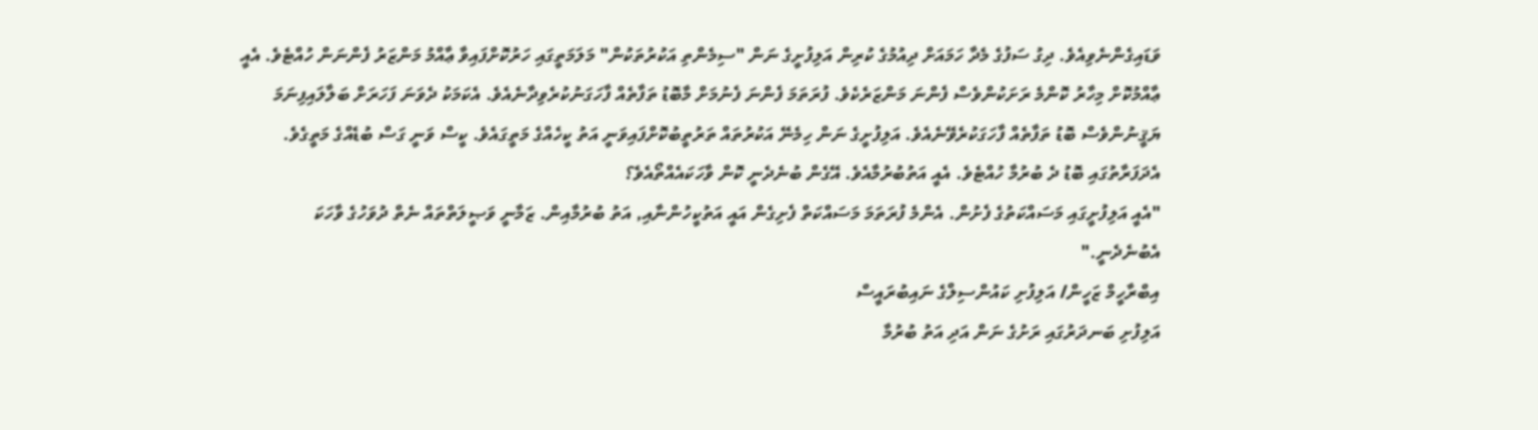ވަޑައިގެންނެވިއެވެ. ދިގު ސަފުގެ މެދާ ހަމައަށް ދިއުމުގެ ކުރިން އަލިފުށީގެ ނަން "ސިމެންތި އަކުރުތަކުން" މަލަމަތީގައި ހަރުކޮށްފައިވާ ޢާއްމު މަންޒަރު ފެންނަން ހުއްޓެވެ. އެއީ ޢާއްމުކޮށް މިހާރު ކޮންމެ ރަށަކުންވެސް ފެންނަ މަންޒަރެކެވެ. ފުރަތަމަ ފެންނަ ފެނުމަށް މާބޮޑު ތަފާތެއް ފާހަގަނުކުރެވިދާނެއެވެ. އެކަމަކު ދެވަނަ ފަހަރަށް ބަލާލައިފިނަމަ ޔަޤީނުންވެސް ބޮޑު ތަފާތެއް ފާހަގަކުރެވޭނެއެވެ. އަލިފުށީގެ ނަން ހިމެނޭ އަކުރުތައް ތަރުތީބުކޮށްފައިވަނީ އަތު ކީހެއްގެ މަތީގައެވެ. ކީސް ވަނީ ގަސް ބުޑެއްގެ މަތީގެވެ. އެދަފަރާތުގައި ބޮޑު ދެ ބުރުމާ ހުއްޓެވެ. އެއީ އަތުބުރުމާއެވެ. އޭގެން ބުނެދެނީ ކޮން ވާހަކައެއްތޯއެވެ؟
"އެއީ އަލިފުށީގައި މަސައްކަތުގެ ފެށުން. އެންމެ ފުރަތަމަ މަސައްކަތް ފެށިގެން އައީ އަތުކީހުންނާއި, އަތު ބުރުމާއިން. ޒަމާނީ ވަޞީލަތްތައް ނެތް ދުވަހުގެ ވާހަކަ އެބުނެދެނީ."
އިބްރާހީމް ޒަހީން/ އަލިފުށި ކައުންސިލްގެ ނައިބުރައީސް
އަލިފުށި ބަނދަރުގައި ރަށުގެ ނަން އަދި އަތު ބުރުމާ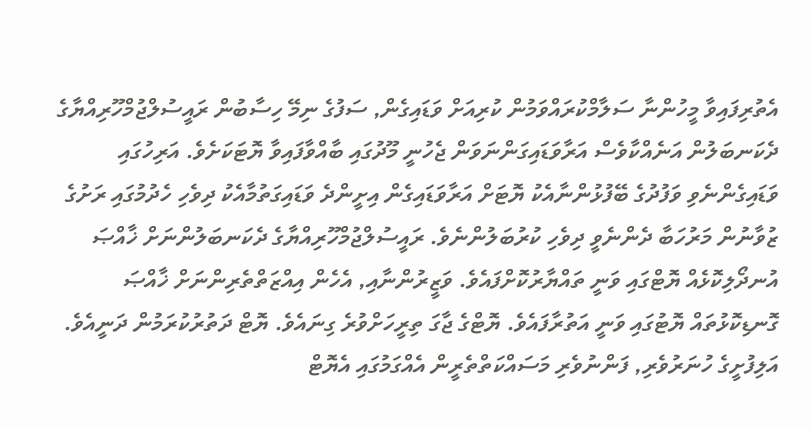އެތުރިފައިވާ މީހުންނާ ސަލާމްކުރައްވަމުން ކުރިއަށް ވަޑައިގެން, ސަފުގެ ނިމޭ ހިސާބުން ރައީސުލްޖުމްހޫރިއްޔާގެ ދެކަނބަލުން އަނެއްކާވެސް އަރާވަޑައިގަންނަވަން ޖެހުނީ މޫދުގައި ބާއްވާފައިވާ ޔޮޓަކަށެވެ. އަރިހުގައި ވަޑައިގެންނެވި ވަފުދުގެ ބޭފުޅުންނާއެކު ޔޮޓަށް އަރާވަޑައިގެން އިށީންދެ ވަޑައިގަތުމާއެކު ދިވެހި ހެދުމުގައި ރަށުގެ ޒުވާނުން މަރުހަބާ ދެންނެވީ ދިވެހި ކުރުބަލުންނެވެ. ރައީސުލްޖުމްހޫރިއްޔާގެ ދެކަނބަލުންނަށް ޚާއްޞަ އުނދޯލިކޮޅެއް ޔޮޓްގައި ވަނީ ތައްޔާރުކޮށްފައެވެ. ވަޒީރުންނާއި, އެހެން އިއްޒަތްތެރިންނަށް ޚާއްޞަ ގޮނޑިކޮޅުތައް ޔޮޓުގައި ވަނީ އަތުރާފައެވެ. ޔޮޓްގެ ޖާގަ ތިރީހަށްވުރެ ގިނައެވެ. ޔޮޓް ދަތުރުކުރަމުން ދަނީއެވެ. އަލިފުށީގެ ހުނަރުވެރި, ފަންނުވެރި މަސައްކަތްތެރީން އެއްގަމުގައި އެޔޮޓް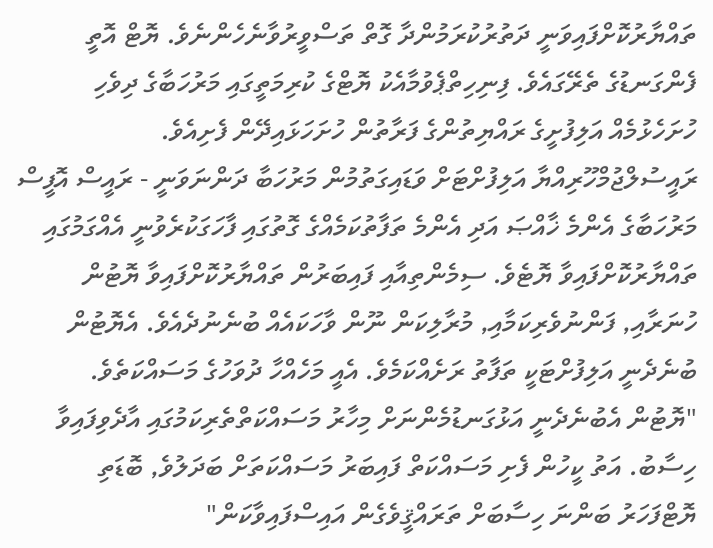ތައްޔާރުކޮށްފައިވަނީ ދަތުރުކުރަމުންދާ ގޮތް ތަސްވީރުވާނެހެންނެވެ. ޔޮޓް އޮތީ ފެންގަނޑުގެ ތެރޭގައެވެ. ފިނިހިތްޕެވުމާއެކު ޔޮޓްގެ ކުރިމަތީގައި މަރުހަބާގެ ދިވެހި ހުށަހެޅުމެއް އަލިފުށީގެ ރައްޔިތުންގެ ފަރާތުން ހުށަހަޅައިދޭން ފެށިއެވެ.
ރައީސުލްޖުމްހޫރިއްޔާ އަލިފުށްޓަށް ވަޑައިގަތުމުން މަރުހަބާ ދަންނަވަނީ - ރައީސް އޮފީސް
މަރުހަބާގެ އެންމެ ޚާއްޞަ އަދި އެންމެ ތަފާތުކަމެއްގެ ގޮތުގައި ފާހަގަކުރެވުނީ އެއްގަމުގައި ތައްޔާރުކޮށްފައިވާ ޔޮޓެވެ. ސިމެންތިއާއި ފައިބަރުން ތައްޔާރުކޮށްފައިވާ ޔޮޓުން ހުނަރާއި, ފަންނުވެރިކަމާއި, މުރާލިކަން ނޫން ވާހަކައެއް ބުނެނުދެއެވެ. އެޔޮޓުން ބުނެދެނީ އަލިފުށްޓަކީ ތަފާތު ރަށެއްކަމެވެ. އެއީ މަހެއްހާ ދުވަހުގެ މަސައްކަތެވެ.
"ޔޮޓުން އެބުނެދެނީ އަޅުގަނޑުމެންނަށް މިހާރު މަސައްކަތްތެރިކަމުގައި އާދެވިފައިވާ ހިސާބު. އަތު ކީހުން ފެށި މަސައްކަތް ފައިބަރު މަސައްކަތަށް ބަދަލުވެ, ބޮޑަތި ޔޮޓްފަހަރު ބަންނަ ހިސާބަށް ތަރައްޤީވެގެން އައިސްފައިވާކަން"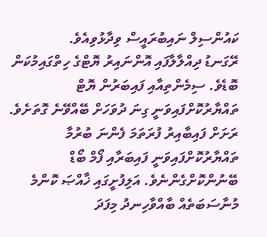ކައުންސިލް ނައިބުރައީސް ވިދާޅުވިއެވެ.
ރޭގަނޑު ދިއްލާލާފައި އޮންނައިރު ޔޮޓްގެ ހިތްގައިމުކަން ބޮޑެވެ. ސިމެންތިއާއި ފައިބަރުން ޔޮޓް ތައްޔާރުކޮށްފައިވަނީ ގިނަ ދުވަހަށް ބޭއްވޭނެ ގޮތަށެވެ. ރަށަށް ފައިބާއިރު ފުރަތަމަ ފެންނަ ބުރުމާ ތައްޔާރުކޮށްފައިވަނީ ފައިބަރާއި ފޯމް ބޯޑް ބޭނުންކޮށްގެންނެވެ. އަލިފުށީގައި ޚާއްޞަ ކޮންމެ މުނާސަބަތެއް ބާއްވާހިނދު މިފަދަ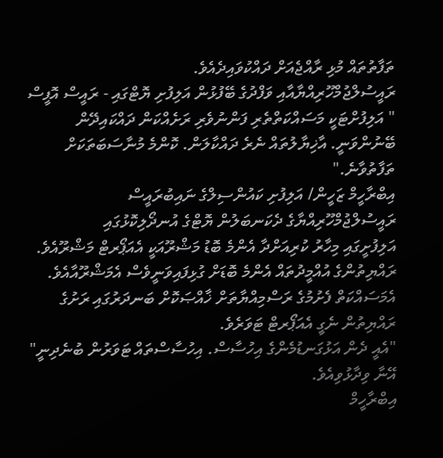ތަފާތުތައް މުޅި ރާއްޖެއަށް ދައްކުވައިދެއެވެ.
ރައީސުލްޖުމްހޫރިއްޔާއާއި ވަފްދުގެ ބޭފުޅުން އަލިފުށި ޔޮޓްގައި - ރައީސް އޮފީސް
" އަލިފުށްޓަކީ މަސައްކަތްތެރި ފަންނުވެރި ރަށެއްކަން ދައްކައިދޭން ބޭނުންވަނީ. އާޚިޔާލުތައް ނެރެ ދައްކާލަން. ކޮންމެ މުނާސަބަތަކަށް ތަފާތުވާނެ."
އިބްރާހީމް ޒަހީން/ އަލިފުށި ކައުންސިލްގެ ނައިބުރައީސް
ރައީސުލްޖުމްހޫރިއްޔާގެ ދެކަނބަލުން ޔޮޓްގެ އުނދޯލިކޮޅުގައި
އަލިފުށީގައި މިހާރު ކުރިއަށްދާ އެންމެ ބޮޑު މަޝްރޫއަކީ އެއަޕޯރޓް މަޝްރޫއެވެ. ރައްޔިތުންގެ އުއްމީދުތައް އެންމެ ބޮޑަށް ގުޅިފައިވަނީވެސް އެމަޝްރޫއާއެވެ. އެމަސައްކަތް ފެށުމުގެ ރަސްމިއްޔާތަށް ޚާއްޞަކޮށް ބަނދަރުގައި ރަށުގެ ރައްޔިތުން ނެގީ އެއަޕޯރޓް ޓަވަރެވެ.
"އެއީ ދެން އަޅުގަނޑުމެންގެ އިހުސާސް. އިހުސާސްތައް ޓަވަރުން ބުނެދިނީ" އޭނާ ވިދާޅުވިއެވެ.
އިބްރާހީމް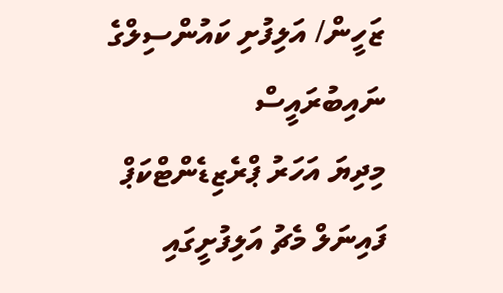ޒަހީން/ އަލިފުށި ކައުންސިލްގެ ނައިބުރައީސް
މިދިޔަ އަހަރު ޕްރެޒިޑެންޓްކަޕް ފައިނަލް މެޗު އަލިފުށީގައި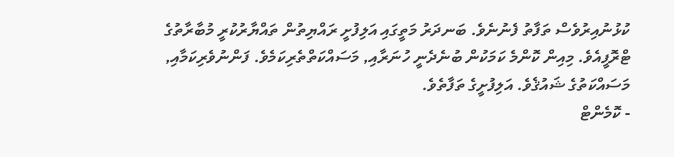ކުޅުނުއިރުވެސް ތަފާތު ފެނުނެވެ. ބަނދަރު މަތީގައި އަލިފުށީ ރައްޔިތުން ތައްޔާރުކުރީ މުބާރާތުގެ ޓްރޮފީއެވެ. މިއިން ކޮންމެ ކަމަކުން ބުނެދެނީ ހުނަރާއި, މަސައްކަތްތެރިކަމެވެ. ފަންނުވެރިކަމާއި, މަސައްކަތުގެ ޝައުޤެވެ. އަލިފުށީގެ ތަފާތެވެ.
- ކޮމެންޓް